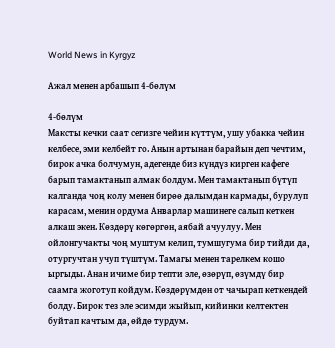World News in Kyrgyz

Ажал менен арбашып 4-бөлүм

4-бөлүм
Максты кечки саат сегизге чейин күттүм, ушу убакка чейин келбесе, эми келбейт го. Анын артынан барайын деп чечтим, бирок ачка болчумун, адегенде биз күндүз кирген кафеге барып тамактанып алмак болдум. Мен тамактанып бүтүп калганда чоң колу менен бирөө далымдан кармады, бурулуп карасам, менин ордума Анварлар машинеге салып кеткен алкаш экен. Көздөрү көгөргөн, аябай ачуулуу. Мен ойлонгучакты чоң муштум келип, тумшугума бир тийди да, отургучтан учуп түштүм. Тамагы менен тарелкем кошо ыргыды. Анан ичиме бир тепти эле, өзөрүп, өзүмдү бир саамга жоготуп койдум. Көздөрүмдөн от чачырап кеткендей болду. Бирок тез эле эсимди жыйып, кийинки келтектен буйтап качтым да, өйдө турдум.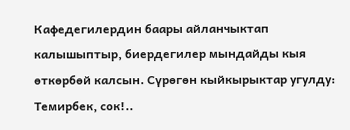Кафедегилердин баары айланчыктап калышыптыр, биердегилер мындайды кыя өткөрбөй калсын. Сүрөгөн кыйкырыктар угулду:
Темирбек, сок!..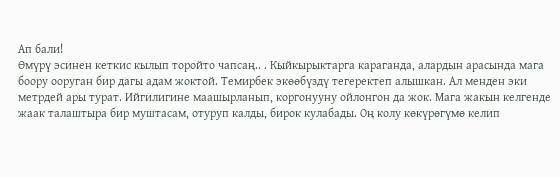Ап бали!
Өмүрү эсинен кеткис кылып торойто чапсаң.. . Кыйкырыктарга караганда, алардын арасында мага боору ооруган бир дагы адам жоктой. Темирбек экөөбүздү тегеректеп алышкан. Ал менден эки метрдей ары турат. Ийгилигине маашырланып, коргонууну ойлонгон да жок. Мага жакын келгенде жаак талаштыра бир муштасам, отуруп калды, бирок кулабады. Оң колу көкүрөгүмө келип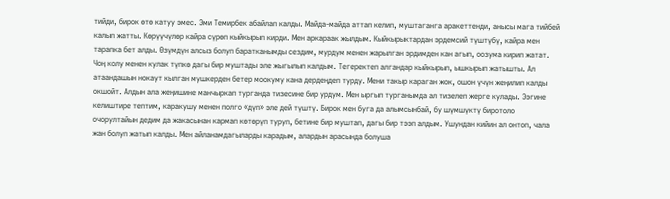тийди, бирок өтө катуу эмес. Эми Темирбек абайлап калды. Майда-майда аттап келип, муштаганга аракеттенди, анысы мага тийбей калып жатты. Көрүүчүлөр кайра сүрөп кыйкырып кирди. Мен аркараак жылдым. Кыйкырыктардан эрдемсий түштүбү, кайра мен тарапка бет алды. Өзүмдүн алсыз болуп баратканымды сездим, мурдум менен жарылган эрдимден кан агып, оозума кирип жатат. Чоң колу менен кулак түпкө дагы бир муштады эле жыгылып калдым. Тегеректеп алгандар кыйкырып, ышкырып жатышты. Ал атаандашын нокаут кылган мушкерден бетер моокуму кана дердеңдеп турду. Мени такыр караган жок, ошон үчүн жеңилип калды окшойт. Алдын ала жеңишине манчыркап турганда тизесине бир урдум. Мен ыргып турганымда ал тизелеп жерге кулады. Ээгине келиштире тептим, каракушу менен полго «дүп» эле дей түштү. Бирок мен буга да алымсынбай, бу шүмшүктү биротоло очорултайын дедим да жакасынан кармап көтөрүп туруп, бетине бир муштап, дагы бир тээп алдым. Ушундан кийин ал онтоп, чала жан болуп жатып калды. Мен айланамдагыларды карадым, алардын арасында болуша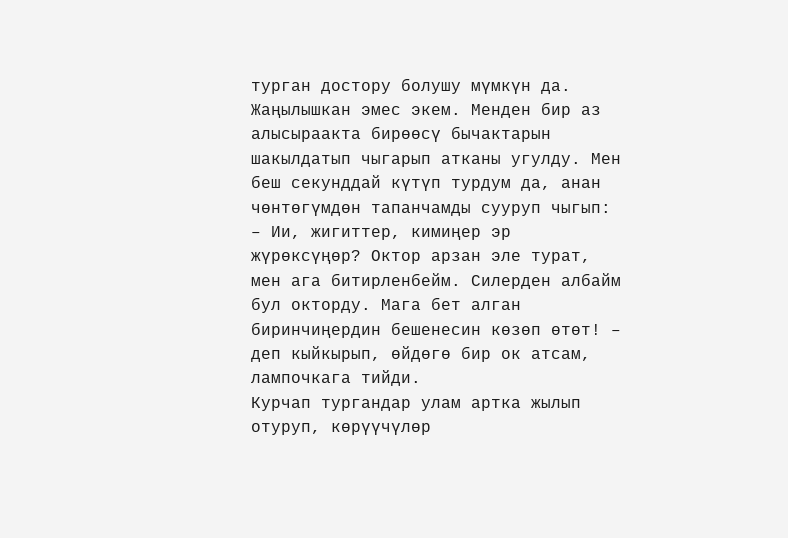турган достору болушу мүмкүн да. Жаңылышкан эмес экем. Менден бир аз алысыраакта бирөөсү бычактарын шакылдатып чыгарып атканы угулду. Мен беш секунддай күтүп турдум да, анан чөнтөгүмдөн тапанчамды сууруп чыгып:
– Ии, жигиттер, кимиңер эр жүрөксүңөр? Октор арзан эле турат, мен ага битирленбейм. Силерден албайм бул окторду. Мага бет алган биринчиңердин бешенесин көзөп өтөт! – деп кыйкырып, өйдөгө бир ок атсам, лампочкага тийди.
Курчап тургандар улам артка жылып отуруп, көрүүчүлөр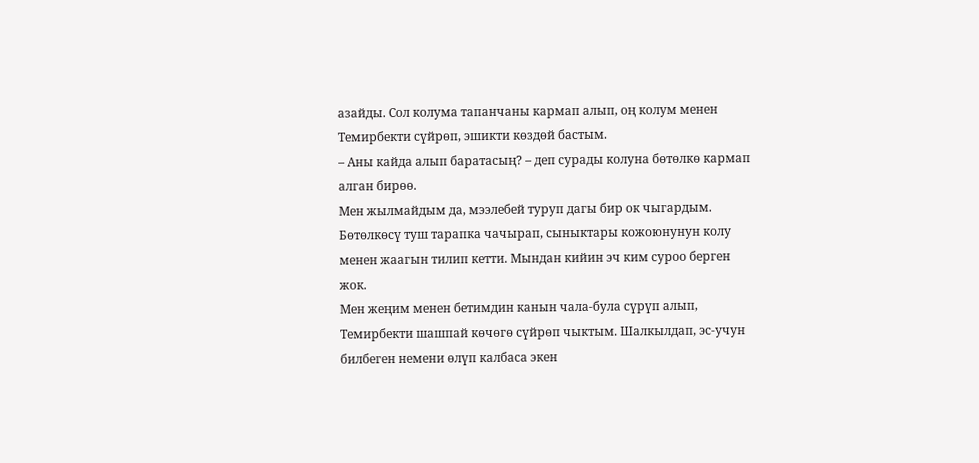азайды. Сол колума тапанчаны кармап алып, оң колум менен Темирбекти сүйрөп, эшикти көздөй бастым.
– Аны кайда алып баратасың? – деп сурады колуна бөтөлкө кармап алган бирөө.
Мен жылмайдым да, мээлебей туруп дагы бир ок чыгардым. Бөтөлкөсү туш тарапка чачырап, сыныктары кожоюнунун колу менен жаагын тилип кетти. Мындан кийин эч ким суроо берген жок.
Мен жеңим менен бетимдин канын чала-була сүрүп алып, Темирбекти шашпай көчөгө сүйрөп чыктым. Шалкылдап, эс-учун билбеген немени өлүп калбаса экен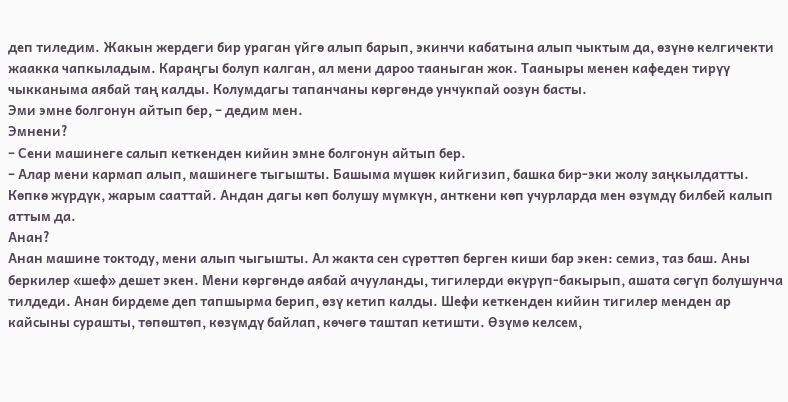деп тиледим. Жакын жердеги бир ураган үйгө алып барып, экинчи кабатына алып чыктым да, өзүнө келгичекти жаакка чапкыладым. Караңгы болуп калган, ал мени дароо тааныган жок. Тааныры менен кафеден тирүү чыкканыма аябай таң калды. Колумдагы тапанчаны көргөндө унчукпай оозун басты.
Эми эмне болгонун айтып бер, – дедим мен.
Эмнени?
– Сени машинеге салып кеткенден кийин эмне болгонун айтып бер.
– Алар мени кармап алып, машинеге тыгышты. Башыма мүшөк кийгизип, башка бир-эки жолу заңкылдатты. Көпкө жүрдүк, жарым сааттай. Андан дагы көп болушу мүмкүн, анткени көп учурларда мен өзүмдү билбей калып аттым да.
Анан?
Анан машине токтоду, мени алып чыгышты. Ал жакта сен сүрөттөп берген киши бар экен: семиз, таз баш. Аны беркилер «шеф» дешет экен. Мени көргөндө аябай ачууланды, тигилерди өкүрүп-бакырып, ашата сөгүп болушунча тилдеди. Анан бирдеме деп тапшырма берип, өзү кетип калды. Шефи кеткенден кийин тигилер менден ар кайсыны сурашты, төпөштөп, көзүмдү байлап, көчөгө таштап кетишти. Өзүмө келсем,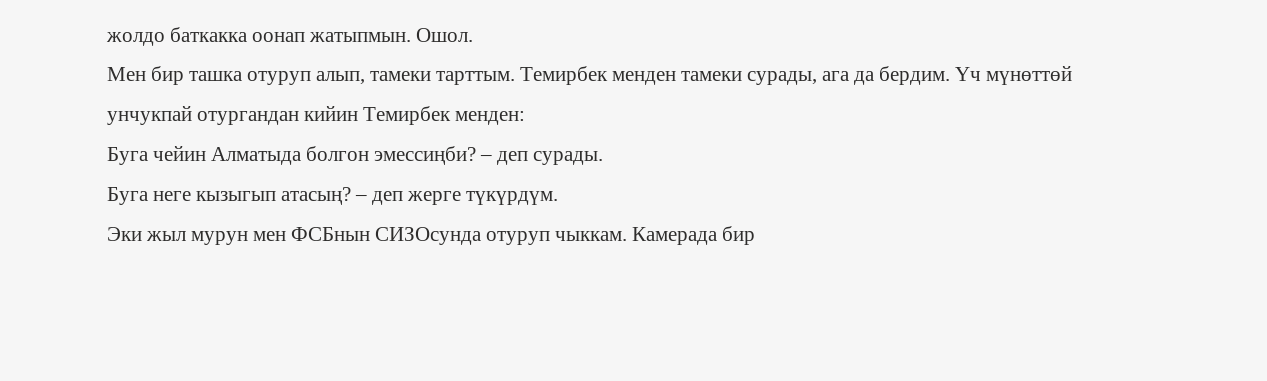жолдо баткакка оонап жатыпмын. Ошол.
Мен бир ташка отуруп алып, тамеки тарттым. Темирбек менден тамеки сурады, ага да бердим. Үч мүнөттөй унчукпай отургандан кийин Темирбек менден:
Буга чейин Алматыда болгон эмессиңби? – деп сурады.
Буга неге кызыгып атасың? – деп жерге түкүрдүм.
Эки жыл мурун мен ФСБнын СИЗОсунда отуруп чыккам. Камерада бир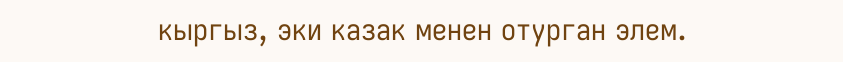кыргыз, эки казак менен отурган элем.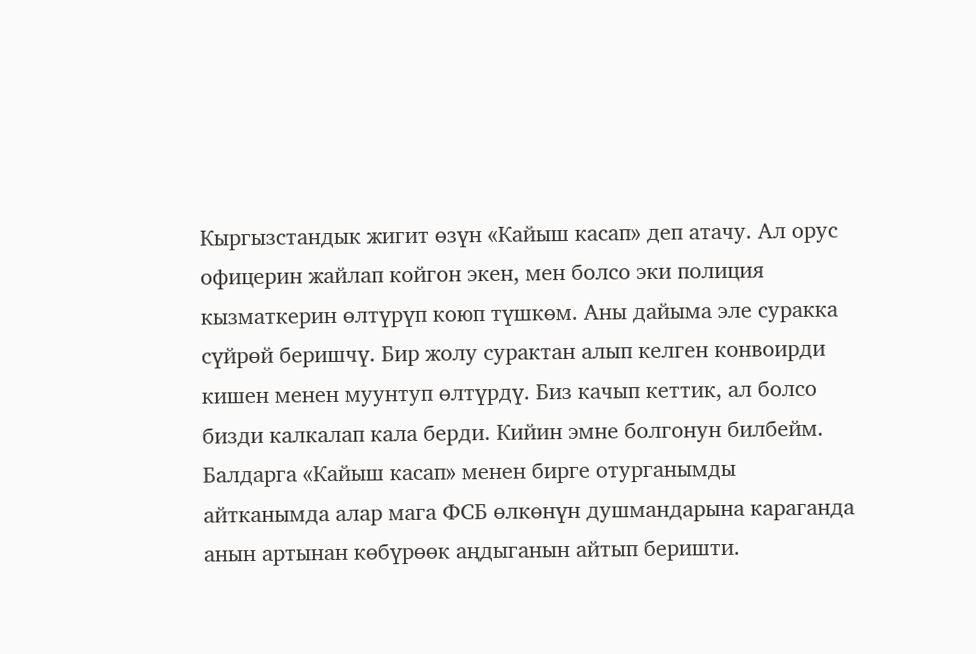Кыргызстандык жигит өзүн «Кайыш касап» деп атачу. Ал орус офицерин жайлап койгон экен, мен болсо эки полиция кызматкерин өлтүрүп коюп түшкөм. Аны дайыма эле суракка сүйрөй беришчү. Бир жолу сурактан алып келген конвоирди кишен менен муунтуп өлтүрдү. Биз качып кеттик, ал болсо бизди калкалап кала берди. Кийин эмне болгонун билбейм. Балдарга «Кайыш касап» менен бирге отурганымды айтканымда алар мага ФСБ өлкөнүн душмандарына караганда анын артынан көбүрөөк аңдыганын айтып беришти.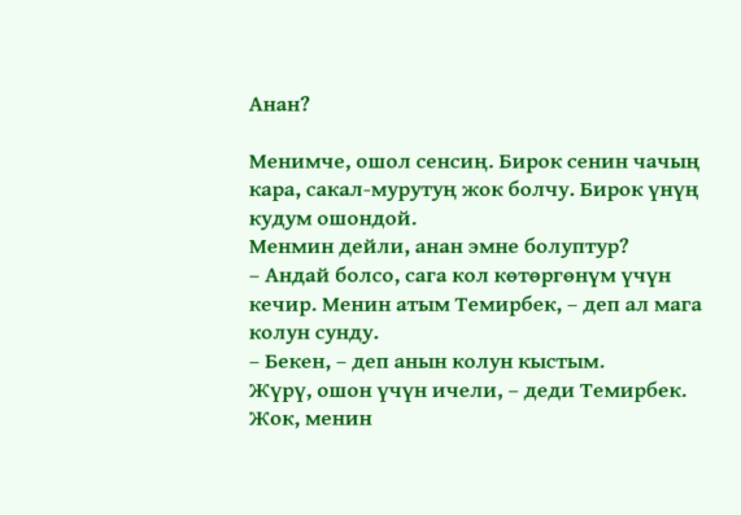Анан?

Менимче, ошол сенсиң. Бирок сенин чачың кара, сакал-мурутуң жок болчу. Бирок үнүң кудум ошондой.
Менмин дейли, анан эмне болуптур?
– Андай болсо, сага кол көтөргөнүм үчүн кечир. Менин атым Темирбек, – деп ал мага колун сунду.
– Бекен, – деп анын колун кыстым.
Жүрү, ошон үчүн ичели, – деди Темирбек.
Жок, менин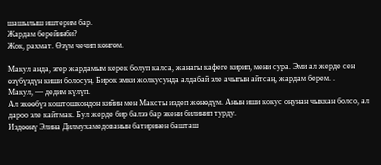шашылыш иштерим бар.
Жардам берейинби?
Жок, рахмат. Өзүм чечип көнгөм.

Макул анда, эгер жардамым керек болуп калса, жанагы кафеге кирип, мени сура. Эми ал жерде сен өзүбүздүн киши болосуң. Бирок эмки жолкусунда алдабай эле ачыгын айтсаң, жардам берем. .
Макул, — дедим күлүп.
Ал экөөбүз коштошкондон кийин мен Максты издеп жөнөдүм. Анын иши кокус оңунан чыккан болсо, ал дароо эле кайтмак. Бул жерде бир балээ бар экени билинип турду.
Издөөнү Элина Дилмухамедованын батиринен башташ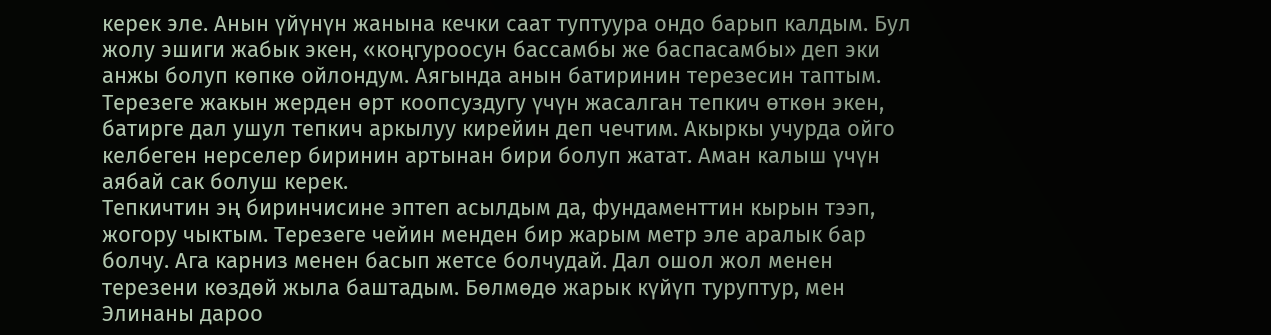керек эле. Анын үйүнүн жанына кечки саат туптуура ондо барып калдым. Бул жолу эшиги жабык экен, «коңгуроосун бассамбы же баспасамбы» деп эки анжы болуп көпкө ойлондум. Аягында анын батиринин терезесин таптым. Терезеге жакын жерден өрт коопсуздугу үчүн жасалган тепкич өткөн экен, батирге дал ушул тепкич аркылуу кирейин деп чечтим. Акыркы учурда ойго келбеген нерселер биринин артынан бири болуп жатат. Аман калыш үчүн аябай сак болуш керек.
Тепкичтин эң биринчисине эптеп асылдым да, фундаменттин кырын тээп, жогору чыктым. Терезеге чейин менден бир жарым метр эле аралык бар болчу. Ага карниз менен басып жетсе болчудай. Дал ошол жол менен терезени көздөй жыла баштадым. Бөлмөдө жарык күйүп туруптур, мен Элинаны дароо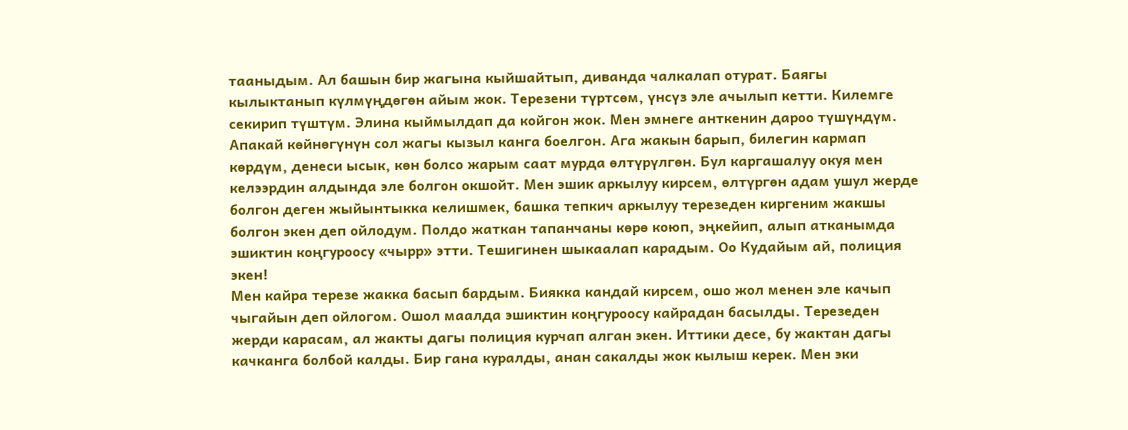тааныдым. Ал башын бир жагына кыйшайтып, диванда чалкалап отурат. Баягы кылыктанып күлмүңдөгөн айым жок. Терезени түртсөм, үнсүз эле ачылып кетти. Килемге секирип түштүм. Элина кыймылдап да койгон жок. Мен эмнеге анткенин дароо түшүндүм. Апакай көйнөгүнүн сол жагы кызыл канга боелгон. Ага жакын барып, билегин кармап көрдүм, денеси ысык, көн болсо жарым саат мурда өлтүрүлгөн. Бул каргашалуу окуя мен келээрдин алдында эле болгон окшойт. Мен эшик аркылуу кирсем, өлтүргөн адам ушул жерде болгон деген жыйынтыкка келишмек, башка тепкич аркылуу терезеден киргеним жакшы болгон экен деп ойлодум. Полдо жаткан тапанчаны көрө коюп, эңкейип, алып атканымда эшиктин коңгуроосу «чырр» этти. Тешигинен шыкаалап карадым. Оо Кудайым ай, полиция экен!
Мен кайра терезе жакка басып бардым. Биякка кандай кирсем, ошо жол менен эле качып чыгайын деп ойлогом. Ошол маалда эшиктин коңгуроосу кайрадан басылды. Терезеден жерди карасам, ал жакты дагы полиция курчап алган экен. Иттики десе, бу жактан дагы качканга болбой калды. Бир гана куралды, анан сакалды жок кылыш керек. Мен эки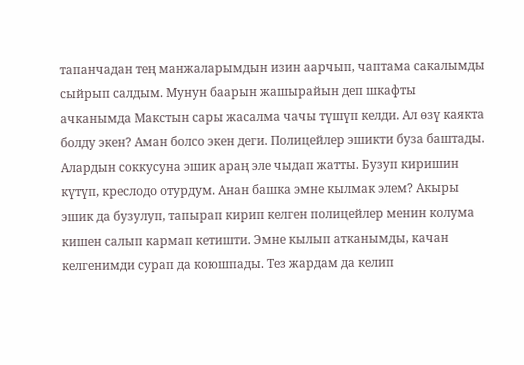тапанчадан тең манжаларымдын изин аарчып, чаптама сакалымды сыйрып салдым. Мунун баарын жашырайын деп шкафты ачканымда Макстын сары жасалма чачы түшүп келди. Ал өзү каякта болду экен? Аман болсо экен деги. Полицейлер эшикти буза баштады. Алардын соккусуна эшик араң эле чыдап жатты. Бузуп киришин күтүп, креслодо отурдум. Анан башка эмне кылмак элем? Акыры эшик да бузулуп, тапырап кирип келген полицейлер менин колума кишен салып кармап кетишти. Эмне кылып атканымды, качан келгенимди сурап да коюшпады. Тез жардам да келип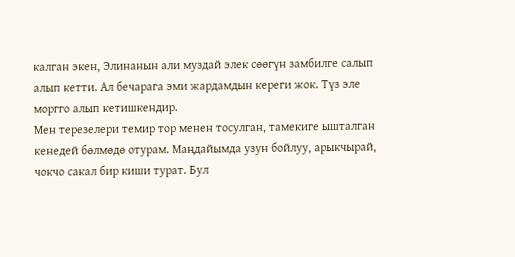калган экен, Элинанын али муздай элек сөөгүн замбилге салып алып кетти. Ал бечарага эми жардамдын кереги жок. Түз эле моргго алып кетишкендир.
Мен терезелери темир тор менен тосулган, тамекиге ышталган кенедей бөлмөдө отурам. Маңдайымда узун бойлуу, арыкчырай, чокчо сакал бир киши турат. Бул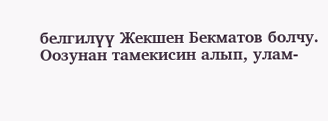белгилүү Жекшен Бекматов болчу. Оозунан тамекисин алып, улам-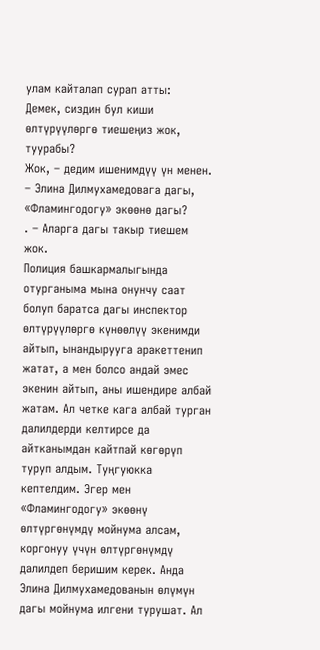улам кайталап сурап атты:
Демек, сиздин бул киши өлтүрүүлөргө тиешеңиз жок, туурабы?
Жок, – дедим ишенимдүү үн менен.
– Элина Дилмухамедовага дагы, «Фламингодогу» экөөнө дагы?
. – Аларга дагы такыр тиешем жок.
Полиция башкармалыгында отурганыма мына онунчу саат болуп баратса дагы инспектор өлтүрүүлөргө күнөөлүү экенимди айтып, ынандырууга аракеттенип жатат, а мен болсо андай эмес экенин айтып, аны ишендире албай жатам. Ал четке кага албай турган далилдерди келтирсе да айтканымдан кайтпай көгөрүп туруп алдым. Туңгуюкка кептелдим. Эгер мен «Фламингодогу» экөөнү өлтүргөнүмдү мойнума алсам, коргонуу үчүн өлтүргөнүмдү далилдеп беришим керек. Анда Элина Дилмухамедованын өлүмүн дагы мойнума илгени турушат. Ал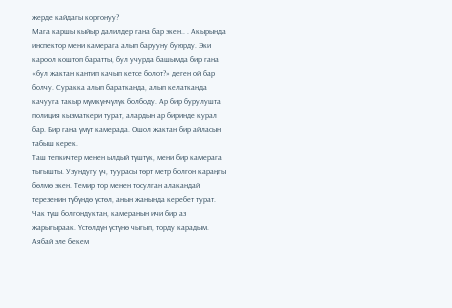жерде кайдагы коргонуу?
Мага каршы кыйыр далилдер гана бар экен.. . Акырында инспектор мени камерага алып барууну буюрду. Эки кароол коштоп баратты, бул учурда башымда бир гана «бул жактан кантип качып кетсе болот?» деген ой бар болчу. Суракка алып баратканда, алып келатканда качууга такыр мүмкүнчүлүк болбоду. Ар бир бурулушта полиция кызматкери турат, алардын ар биринде курал бар. Бир гана үмүт камерада. Ошол жактан бир айласын табыш керек.
Таш тепкичтер менен ылдый түштүк, мени бир камерага тыгышты. Узундугу үч, туурасы төрт метр болгон караңгы бөлмө экен. Темир тор менен тосулган алакандай терезенин түбүндө үстөл, анын жанында керебет турат. Чак түш болгондуктан, камеранын ичи бир аз жарыгыраак. Үстөлдүн үстүнө чыгып, торду карадым. Аябай эле бекем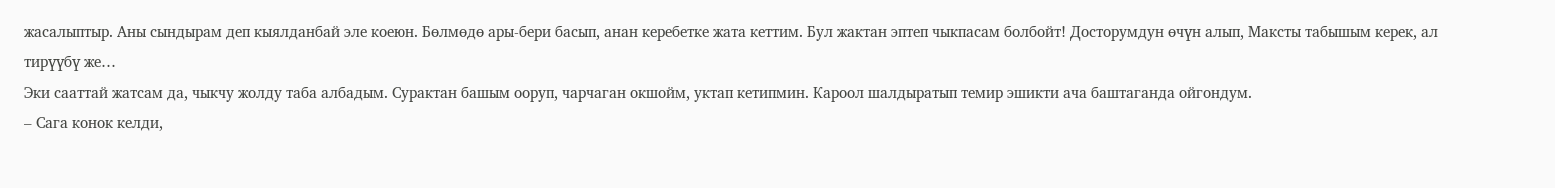жасалыптыр. Аны сындырам деп кыялданбай эле коеюн. Бөлмөдө ары-бери басып, анан керебетке жата кеттим. Бул жактан эптеп чыкпасам болбойт! Досторумдун өчүн алып, Максты табышым керек, ал тирүүбү же…
Эки сааттай жатсам да, чыкчу жолду таба албадым. Сурактан башым ооруп, чарчаган окшойм, уктап кетипмин. Кароол шалдыратып темир эшикти ача баштаганда ойгондум.
– Сага конок келди,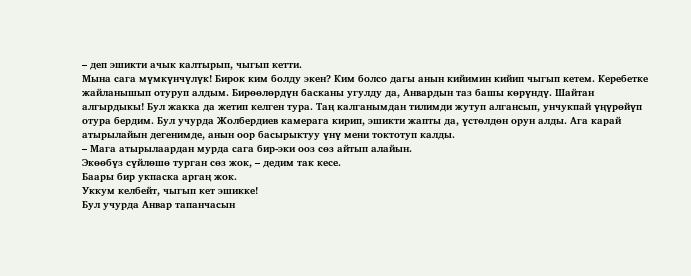– деп эшикти ачык калтырып, чыгып кетти.
Мына сага мүмкүнчүлүк! Бирок ким болду экен? Ким болсо дагы анын кийимин кийип чыгып кетем. Керебетке жайланышып отуруп алдым. Бирөөлөрдүн басканы угулду да, Анвардын таз башы көрүндү. Шайтан алгырдыкы! Бул жакка да жетип келген тура. Таң калганымдан тилимди жутуп алгансып, унчукпай үңүрөйүп отура бердим. Бул учурда Жолбердиев камерага кирип, эшикти жапты да, үстөлдөн орун алды. Ага карай атырылайын дегенимде, анын оор басырыктуу үнү мени токтотуп калды.
– Мага атырылаардан мурда сага бир-эки ооз сөз айтып алайын.
Экөөбүз сүйлөшө турган сөз жок, – дедим так кесе.
Баары бир укпаска аргаң жок.
Уккум келбейт, чыгып кет эшикке!
Бул учурда Анвар тапанчасын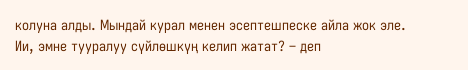колуна алды. Мындай курал менен эсептешпеске айла жок эле.
Ии, эмне тууралуу сүйлөшкүң келип жатат? – деп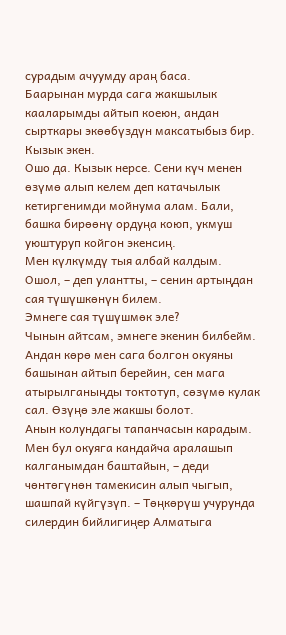сурадым ачуумду араң баса.
Баарынан мурда сага жакшылык кааларымды айтып коеюн, андан сырткары экөөбүздүн максатыбыз бир.
Кызык экен.
Ошо да. Кызык нерсе. Сени күч менен өзүмө алып келем деп катачылык кетиргенимди мойнума алам. Бали, башка бирөөнү ордуңа коюп, укмуш уюштуруп койгон экенсиң.
Мен күлкүмдү тыя албай калдым.
Ошол, – деп улантты, – сенин артыңдан сая түшүшкөнүн билем.
Эмнеге сая түшүшмөк эле?
Чынын айтсам, эмнеге экенин билбейм. Андан көрө мен сага болгон окуяны башынан айтып берейин, сен мага атырылганыңды токтотуп, сөзүмө кулак сал. Өзүңө эле жакшы болот.
Анын колундагы тапанчасын карадым.
Мен бул окуяга кандайча аралашып калганымдан баштайын, – деди чөнтөгүнөн тамекисин алып чыгып, шашпай күйгүзүп. – Төңкөрүш учурунда силердин бийлигиңер Алматыга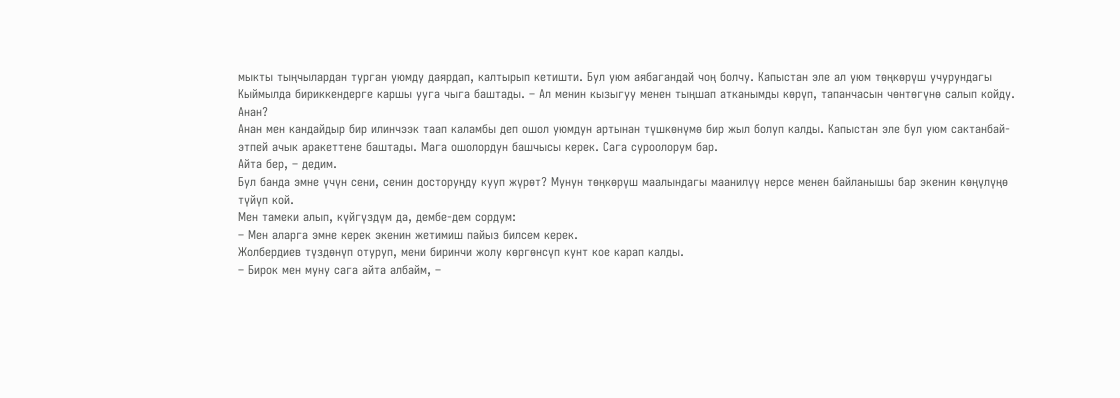мыкты тыңчылардан турган уюмду даярдап, калтырып кетишти. Бул уюм аябагандай чоң болчу. Капыстан эле ал уюм төңкөрүш учурундагы Кыймылда бириккендерге каршы ууга чыга баштады. – Ал менин кызыгуу менен тыңшап атканымды көрүп, тапанчасын чөнтөгүнө салып койду.
Анан?
Анан мен кандайдыр бир илинчээк таап каламбы деп ошол уюмдун артынан түшкөнүмө бир жыл болуп калды. Капыстан эле бул уюм сактанбай-этпей ачык аракеттене баштады. Мага ошолордун башчысы керек. Сага суроолорум бар.
Айта бер, – дедим.
Бул банда эмне үчүн сени, сенин досторуңду кууп жүрөт? Мунун төңкөрүш маалындагы маанилүү нерсе менен байланышы бар экенин көңүлүңө түйүп кой.
Мен тамеки алып, күйгүздүм да, дембе-дем сордум:
– Мен аларга эмне керек экенин жетимиш пайыз билсем керек.
Жолбердиев түздөнүп отуруп, мени биринчи жолу көргөнсүп кунт кое карап калды.
– Бирок мен муну сага айта албайм, –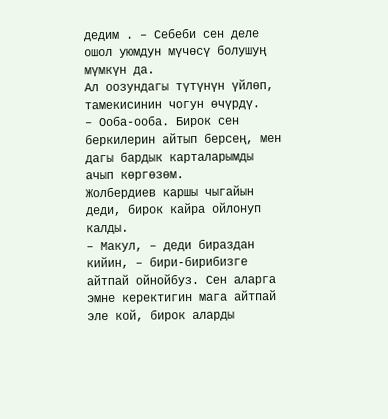дедим . – Себеби сен деле ошол уюмдун мүчөсү болушуң мүмкүн да.
Ал оозундагы түтүнүн үйлөп, тамекисинин чогун өчүрдү.
– Ооба-ооба. Бирок сен беркилерин айтып берсең, мен дагы бардык карталарымды ачып көргөзөм.
Жолбердиев каршы чыгайын деди, бирок кайра ойлонуп калды.
– Макул, – деди бираздан кийин, – бири-бирибизге айтпай ойнойбуз. Сен аларга эмне керектигин мага айтпай эле кой, бирок аларды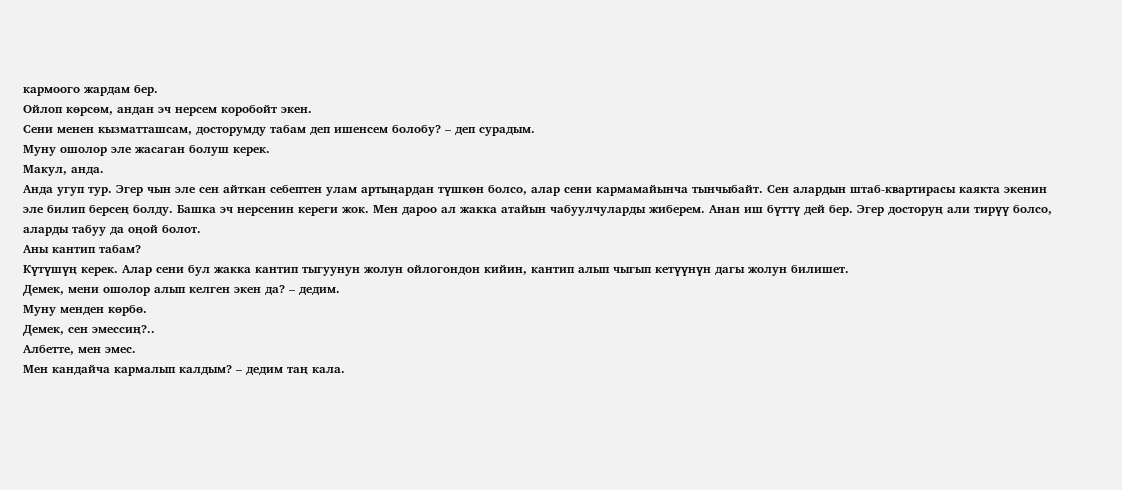кармоого жардам бер.
Ойлоп көрсөм, андан эч нерсем коробойт экен.
Сени менен кызматташсам, досторумду табам деп ишенсем болобу? – деп сурадым.
Муну ошолор эле жасаган болуш керек.
Макул, анда.
Анда угуп тур. Эгер чын эле сен айткан себептен улам артыңардан түшкөн болсо, алар сени кармамайынча тынчыбайт. Сен алардын штаб-квартирасы каякта экенин эле билип берсең болду. Башка эч нерсенин кереги жок. Мен дароо ал жакка атайын чабуулчуларды жиберем. Анан иш бүттү дей бер. Эгер досторуң али тирүү болсо, аларды табуу да оңой болот.
Аны кантип табам?
Күтүшүң керек. Алар сени бул жакка кантип тыгуунун жолун ойлогондон кийин, кантип алып чыгып кетүүнүн дагы жолун билишет.
Демек, мени ошолор алып келген экен да? – дедим.
Муну менден көрбө.
Демек, сен эмессиң?..
Албетте, мен эмес.
Мен кандайча кармалып калдым? – дедим таң кала.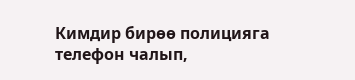Кимдир бирөө полицияга телефон чалып,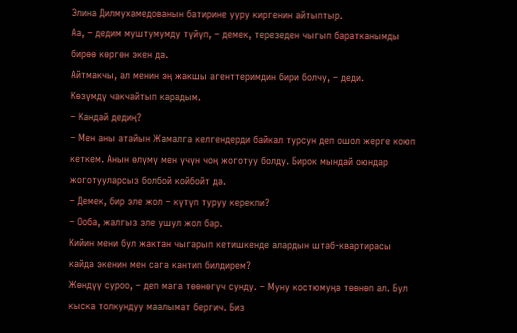Элина Дилмухамедованын батирине ууру киргенин айтыптыр.
Аа, – дедим муштумумду түйүп, – демек, терезеден чыгып баратканымды бирөө көргөн экен да.
Айтмакчы, ал менин эң жакшы агенттеримдин бири болчу, – деди.
Көзүмдү чакчайтып карадым.
– Кандай дедиң?
– Мен аны атайын Жамалга келгендерди байкал турсун деп ошол жерге коюп кеткем. Анын өлүмү мен үчүн чоң жоготуу болду. Бирок мындай оюндар жоготууларсыз болбой койбойт да.
– Демек, бир эле жол – күтүп туруу керекпи?
– Ооба, жалгыз эле ушул жол бар.
Кийин мени бул жактан чыгарып кетишкенде алардын штаб-квартирасы кайда экенин мен сага кантип билдирем?
Жөндүү суроо, – деп мага төөнөгүч сунду. – Муну костюмуңа төөнөп ал. Бул кыска толкундуу маалымат бергич. Биз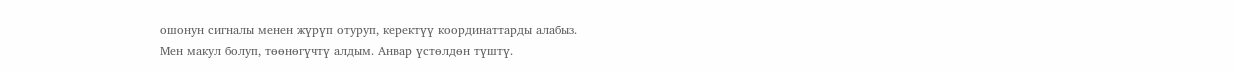ошонун сигналы менен жүрүп отуруп, керектүү координаттарды алабыз.
Мен макул болуп, төөнөгүчтү алдым. Анвар үстөлдөн түштү.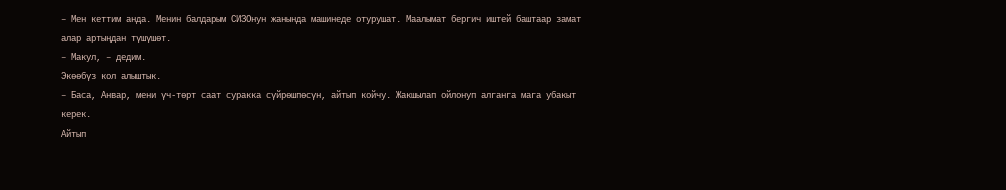– Мен кеттим анда. Менин балдарым СИЗОнун жанында машинеде отурушат. Маалымат бергич иштей баштаар замат алар артыңдан түшүшөт.
– Макул, – дедим.
Экөөбүз кол алыштык.
– Баса, Анвар, мени үч-төрт саат суракка сүйрөшпөсүн, айтып койчу. Жакшылап ойлонуп алганга мага убакыт керек.
Айтып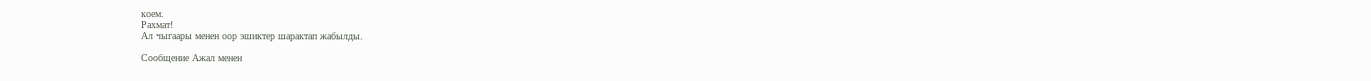коем.
Рахмат!
Ал чыгаары менен оор эшиктер шарактап жабылды.

Сообщение Ажал менен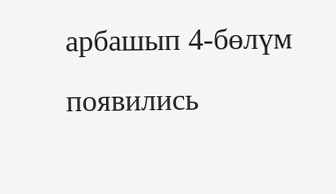арбашып 4-бөлүм появились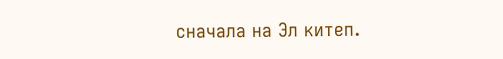сначала на Эл китеп.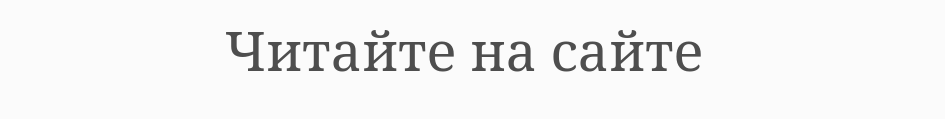Читайте на сайте